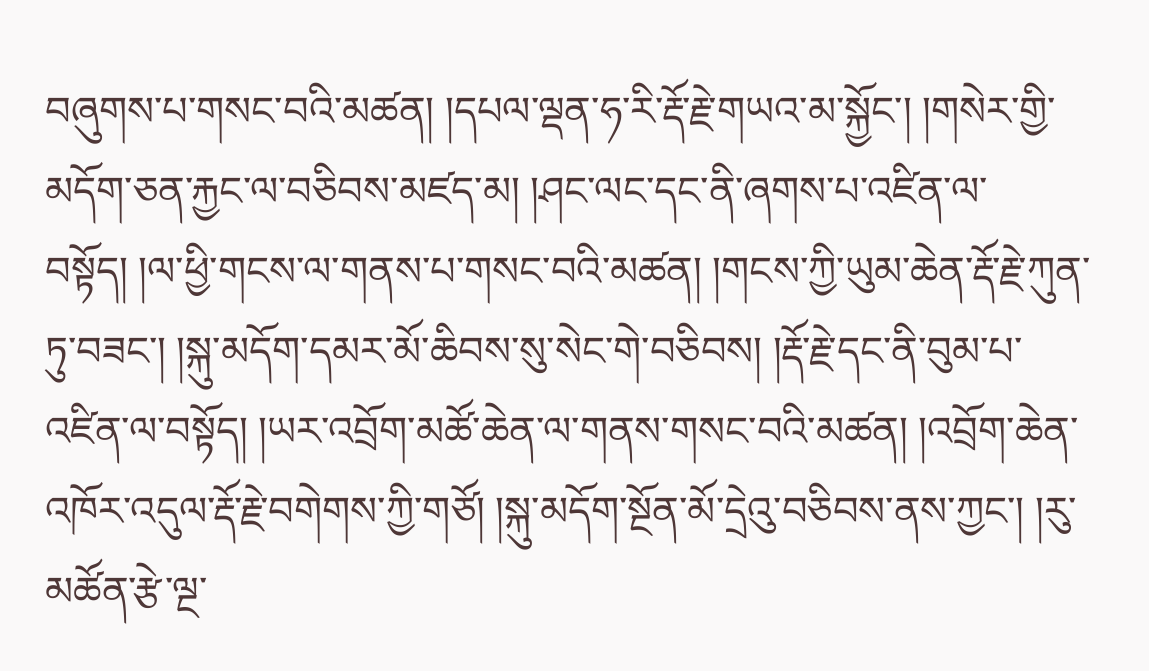བཞུགས་པ་གསང་བའི་མཚན། །དཔལ་ལྡན་ཧ་རི་རྡོ་རྗེ་གཡའ་མ་སྐྱོང་། །གསེར་གྱི་མདོག་ཅན་རྐྱང་ལ་བཅིབས་མཛད་མ། །ཤང་ལང་དང་ནི་ཞགས་པ་འཛིན་ལ་བསྟོད། །ལ་ཕྱི་གངས་ལ་གནས་པ་གསང་བའི་མཚན། །གངས་ཀྱི་ཡུམ་ཆེན་རྡོ་རྗེ་ཀུན་ཏུ་བཟང་། །སྐུ་མདོག་དམར་མོ་ཆིབས་སུ་སེང་གེ་བཅིབས། །རྡོ་རྗེ་དང་ནི་བུམ་པ་འཛིན་ལ་བསྟོད། །ཡར་འབྲོག་མཚོ་ཆེན་ལ་གནས་གསང་བའི་མཚན། །འབྲོག་ཆེན་འཁོར་འདུལ་རྡོ་རྗེ་བགེགས་ཀྱི་གཙོ། །སྐུ་མདོག་སྔོན་མོ་དྲེའུ་བཅིབས་ནས་ཀྱང་། །རུ་མཚོན་རྩེ་ལྔ་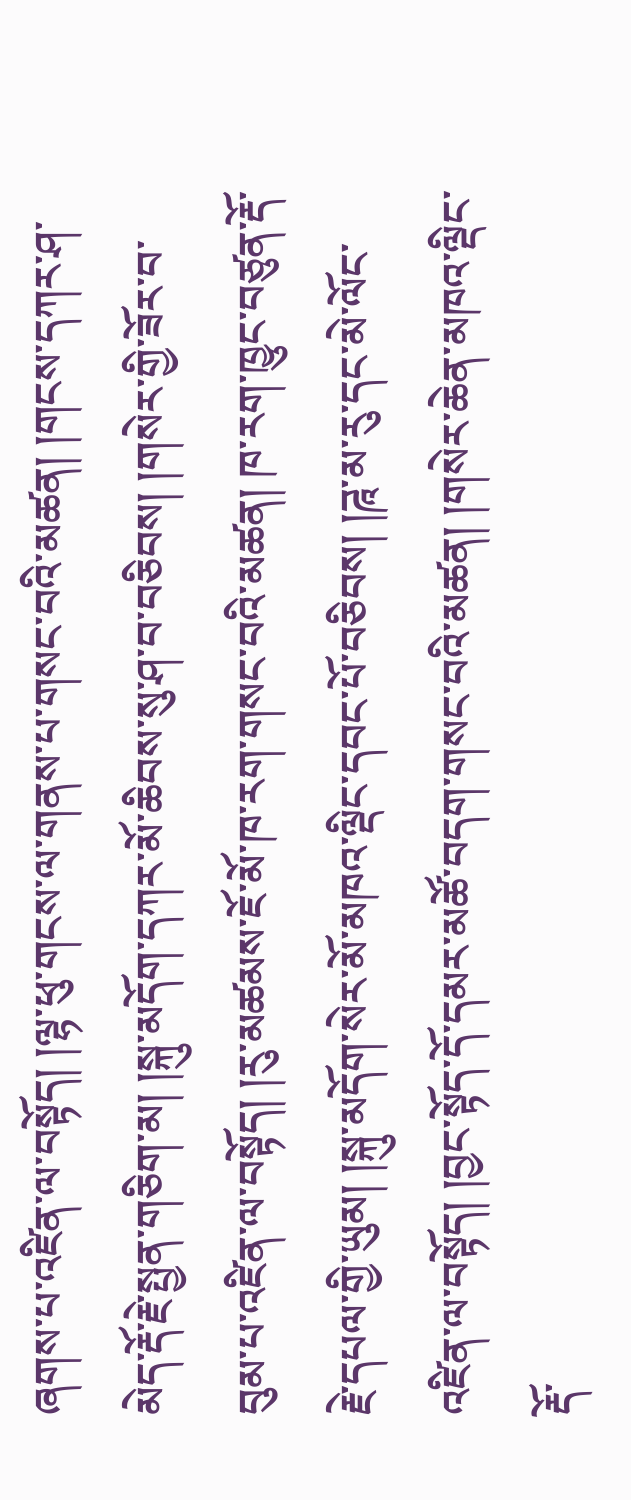ཞགས་པ་འཛིན་ལ་བསྟོད། །ལྷ་ཕུ་གངས་ལ་གནས་པ་གསང་བའི་མཚན། །གངས་དཀར་ཤ་མེད་རྡོ་རྗེ་སྤྱན་གཅིག་མ། །སྐུ་མདོག་དཀར་མོ་ཆིབས་སུ་ཤ་བ་བཅིབས། །གསེར་གྱི་ཟོར་བ་བུམ་པ་འཛིན་ལ་བསྟོད། །རུ་མཚམས་ཇོ་མོ་ཁ་རག་གསང་བའི་མཚན། ཁ་རག་ཁྱུང་བཙུན་རྡོ་རྗེ་དཔལ་གྱི་ཡུམ། །སྐུ་མདོག་སེར་མོ་མཁའ་ལྡིང་དབང་པོ་བཅིབས། །ཌཱ་མ་རུ་དང་མེ་ལོང་འཛིན་ལ་བསྟོད། །བྱང་སྟོད་དོ་དམར་མཚོ་བདག་གསང་བའི་མཚན། །གསེར་ཆེན་མཁའ་ལྡིང་རྡོ་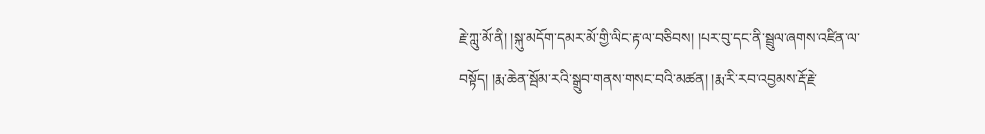རྗེ་ཀླུ་མོ་ནི། །སྐུ་མདོག་དམར་མོ་གྱི་ལིང་རྟ་ལ་བཅིབས། །པར་བུ་དང་ནི་སྦྲུལ་ཞགས་འཛིན་ལ་བསྟོད། །རྨ་ཆེན་སྦོམ་རའི་སྒྲུབ་གནས་གསང་བའི་མཚན། །རྨ་རི་རབ་འབྱམས་རྡོ་རྗེ་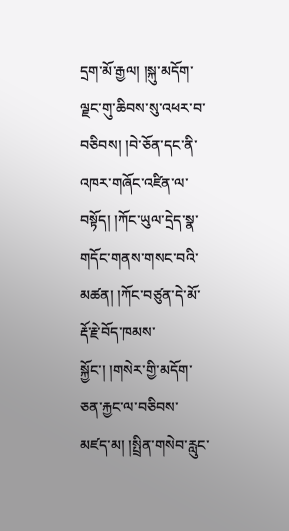དྲག་མོ་རྒྱལ། །སྐུ་མདོག་ལྗང་གུ་ཆིབས་སུ་འཕར་བ་བཅིབས། །བེ་ཅོན་དང་ནི་འཁར་གཞོང་འཛིན་ལ་བསྟོད། །ཀོང་ཡུལ་དྲེད་སྣ་གདོང་གནས་གསང་བའི་མཚན། །ཀོང་བཙུན་དེ་མོ་རྡོ་རྗེ་བོད་ཁམས་སྐྱོང་། །གསེར་གྱི་མདོག་ཅན་རྐྱང་ལ་བཅིབས་མཛད་མ། །སྤྲིན་གསེབ་རླུང་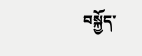བསྐྱོད་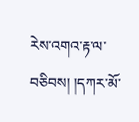རེས་འགའ་རྟ་ལ་བཅིབས། །དཀར་མོ་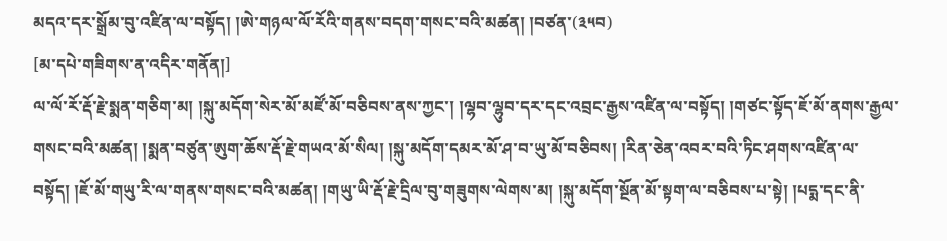མདའ་དར་སྒྲོམ་བུ་འཛིན་ལ་བསྟོད། །ཨེ་གཉལ་ལོ་རོའི་གནས་བདག་གསང་བའི་མཚན། །བཙན་(༣༥བ)
[མ་དཔེ་གཟིགས་ན་འདིར་གནོན།]
ལ་ལོ་རོ་རྡོ་རྗེ་སྨན་གཅིག་མ། །སྐུ་མདོག་སེར་མོ་མཛོ་མོ་བཅིབས་ནས་ཀྱང་། །ལྷབ་ལྷུབ་དར་དང་འབྲང་རྒྱས་འཛིན་ལ་བསྟོད། །གཙང་སྟོད་ཇོ་མོ་ནགས་རྒྱལ་གསང་བའི་མཚན། །སྨན་བཙུན་ཨུག་ཆོས་རྡོ་རྗེ་གཡའ་མོ་སིལ། །སྐུ་མདོག་དམར་མོ་ཤ་བ་ཡུ་མོ་བཅིབས། །རིན་ཅེན་འབར་བའི་ཏིང་ཤགས་འཛིན་ལ་བསྟོད། །ཇོ་མོ་གཡུ་རི་ལ་གནས་གསང་བའི་མཚན། །གཡུ་ཡི་རྡོ་རྗེ་དྲིལ་བུ་གཟུགས་ལེགས་མ། །སྐུ་མདོག་སྔོན་མོ་སྟག་ལ་བཅིབས་པ་སྟེ། །པདྨ་དང་ནི་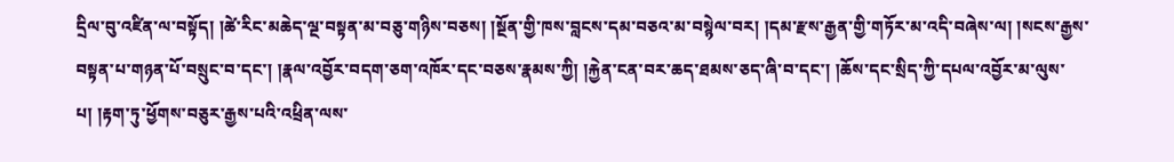དྲིལ་བུ་འཛིན་ལ་བསྟོད། །ཚེ་རིང་མཆེད་ལྔ་བསྟན་མ་བཅུ་གཉིས་བཅས། །སྔོན་གྱི་ཁས་བླངས་དམ་བཅའ་མ་བསྙེལ་བར། །དམ་རྫས་རྒྱན་གྱི་གཏོར་མ་འདི་བཞེས་ལ། །སངས་རྒྱས་བསྟན་པ་གཉན་པོ་བསྲུང་བ་དང་། །རྣལ་འབྱོར་བདག་ཅག་འཁོར་དང་བཅས་རྣམས་ཀྱི། །རྐྱེན་ངན་བར་ཆད་ཐམས་ཅད་ཞི་བ་དང་། །ཆོས་དང་སྲིད་ཀྱི་དཔལ་འབྱོར་མ་ལུས་པ། །རྟག་ཏུ་ཕྱོགས་བཅུར་རྒྱས་པའི་འཕྲིན་ལས་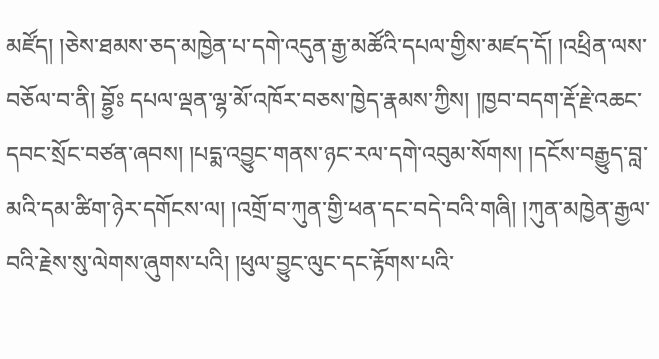མཛོད། །ཅེས་ཐམས་ཅད་མཁྱེན་པ་དགེ་འདུན་རྒྱ་མཚོའི་དཔལ་གྱིས་མཛད་དོ། །འཕྲིན་ལས་བཅོལ་བ་ནི། བྷྱོཿ དཔལ་ལྡན་ལྷ་མོ་འཁོར་བཅས་ཁྱེད་རྣམས་ཀྱིས། །ཁྱབ་བདག་རྡོ་རྗེ་འཆང་དབང་སྲོང་བཙན་ཞབས། །པདྨ་འབྱུང་གནས་ཉང་རལ་དགེ་འབུམ་སོགས། །དངོས་བརྒྱུད་བླ་མའི་དམ་ཚིག་ཉེར་དགོངས་ལ། །འགྲོ་བ་ཀུན་གྱི་ཕན་དང་བདེ་བའི་གཞི། །ཀུན་མཁྱེན་རྒྱལ་བའི་རྗེས་སུ་ལེགས་ཞུགས་པའི། །ཕུལ་བྱུང་ལུང་དང་རྟོགས་པའི་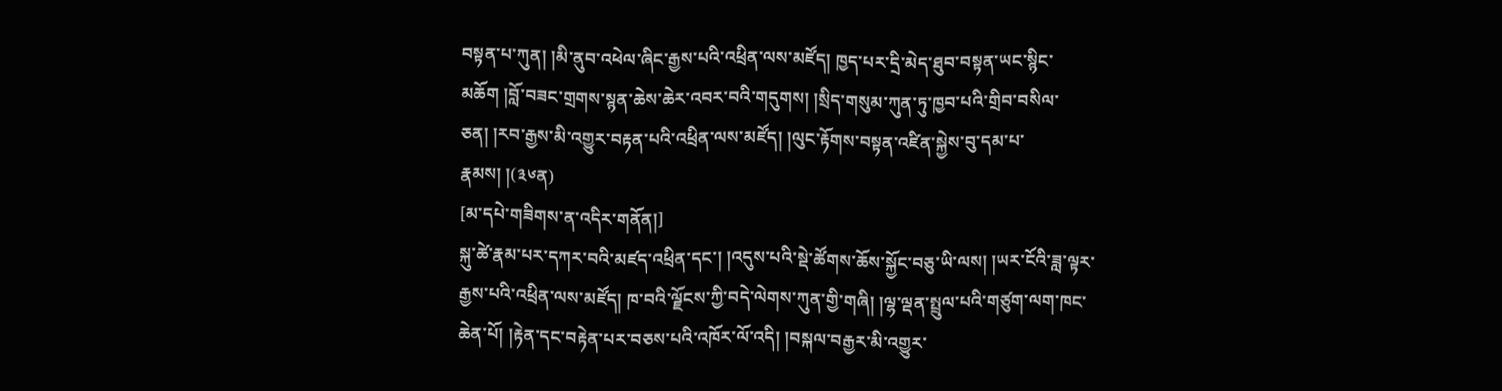བསྟན་པ་ཀུན། །མི་ནུབ་འཕེལ་ཞིང་རྒྱས་པའི་འཕྲིན་ལས་མཛོད། ཁྱད་པར་དྲི་མེད་ཐུབ་བསྟན་ཡང་སྙིང་མཆོག །བློ་བཟང་གྲགས་སྙན་ཆེས་ཆེར་འབར་བའི་གདུགས། །སྲིད་གསུམ་ཀུན་ཏུ་ཁྱབ་པའི་གྲིབ་བསིལ་ཅན། །རབ་རྒྱས་མི་འགྱུར་བརྟན་པའི་འཕྲིན་ལས་མཛོད། །ལུང་རྟོགས་བསྟན་འཛིན་སྐྱེས་བུ་དམ་པ་རྣམས། །(༣༦ན)
[མ་དཔེ་གཟིགས་ན་འདིར་གནོན།]
སྐུ་ཚེ་རྣམ་པར་དཀར་བའི་མཛད་འཕྲིན་དང་། །འདུས་པའི་སྡེ་ཚོགས་ཆོས་སྐྱོང་བཅུ་ཡི་ལས། །ཡར་ངོའི་ཟླ་ལྟར་རྒྱས་པའི་འཕྲིན་ལས་མཛོད། ཁ་བའི་ལྗོངས་ཀྱི་བདེ་ལེགས་ཀུན་གྱི་གཞི། །ལྷ་ལྡན་སྤྲུལ་པའི་གཙུག་ལག་ཁང་ཆེན་པོ། །རྟེན་དང་བརྟེན་པར་བཅས་པའི་འཁོར་ལོ་འདི། །བསྐལ་བརྒྱར་མི་འགྱུར་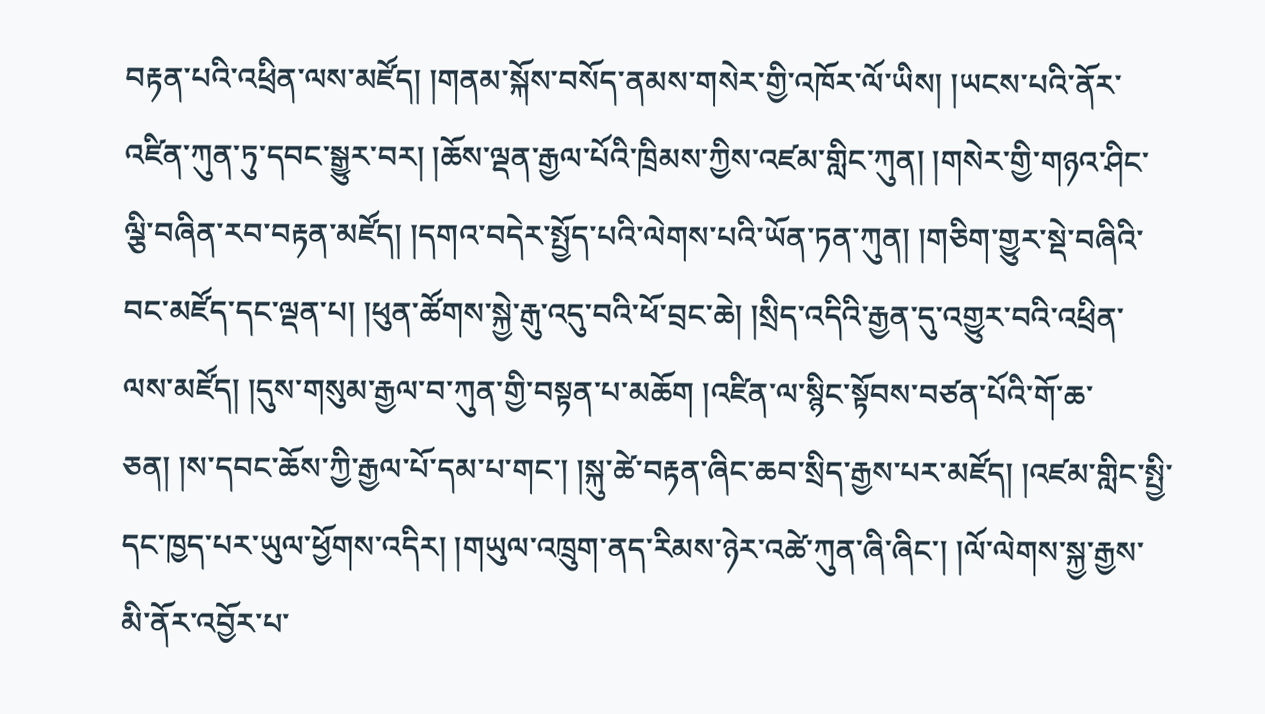བརྟན་པའི་འཕྲིན་ལས་མཛོད། །གནམ་སྐོས་བསོད་ནམས་གསེར་གྱི་འཁོར་ལོ་ཡིས། །ཡངས་པའི་ནོར་འཛིན་ཀུན་ཏུ་དབང་སྒྱུར་བར། །ཆོས་ལྡན་རྒྱལ་པོའི་ཁྲིམས་ཀྱིས་འཛམ་གླིང་ཀུན། །གསེར་གྱི་གཉའ་ཤིང་ལྕི་བཞིན་རབ་བརྟན་མཛོད། །དགའ་བདེར་སྤྱོད་པའི་ལེགས་པའི་ཡོན་ཏན་ཀུན། །གཅིག་གྱུར་སྡེ་བཞིའི་བང་མཛོད་དང་ལྡན་པ། །ཕུན་ཚོགས་སྐྱེ་རྒུ་འདུ་བའི་ཕོ་བྲང་ཆེ། །སྲིད་འདིའི་རྒྱན་དུ་འགྱུར་བའི་འཕྲིན་ལས་མཛོད། །དུས་གསུམ་རྒྱལ་བ་ཀུན་གྱི་བསྟན་པ་མཆོག །འཛིན་ལ་སྙིང་སྟོབས་བཙན་པོའི་གོ་ཆ་ཅན། །ས་དབང་ཆོས་ཀྱི་རྒྱལ་པོ་དམ་པ་གང་། །སྐུ་ཚེ་བརྟན་ཞིང་ཆབ་སྲིད་རྒྱས་པར་མཛོད། །འཛམ་གླིང་སྤྱི་དང་ཁྱད་པར་ཡུལ་ཕྱོགས་འདིར། །གཡུལ་འཁྲུག་ནད་རིམས་ཉེར་འཚེ་ཀུན་ཞི་ཞིང་། །ལོ་ལེགས་སྐྱ་རྒྱས་མི་ནོར་འབྱོར་པ་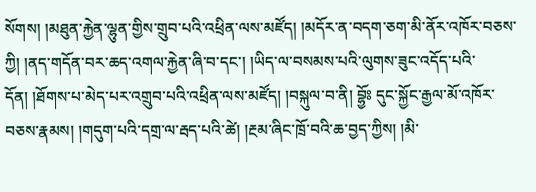སོགས། །མཐུན་རྐྱེན་ལྷུན་གྱིས་གྲུབ་པའི་འཕྲིན་ལས་མཛོད། །མདོར་ན་བདག་ཅག་མི་ནོར་འཁོར་བཅས་ཀྱི། །ནད་གདོན་བར་ཆད་འགལ་རྐྱེན་ཞི་བ་དང་། །ཡིད་ལ་བསམས་པའི་ལུགས་ཟུང་འདོད་པའི་དོན། །ཐོགས་པ་མེད་པར་འགྲུབ་པའི་འཕྲིན་ལས་མཛོད། །བསྐུལ་བ་ནི། བྷྱོཿ དུང་སྐྱོང་རྒྱལ་མོ་འཁོར་བཅས་རྣམས། །གདུག་པའི་དགྲ་ལ་རྦད་པའི་ཚེ། །རྔམ་ཞིང་ཁྲོ་བའི་ཆ་བྱད་ཀྱིས། །མི་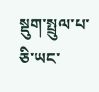སྡུག་སྤྲུལ་པ་ཅི་ཡང་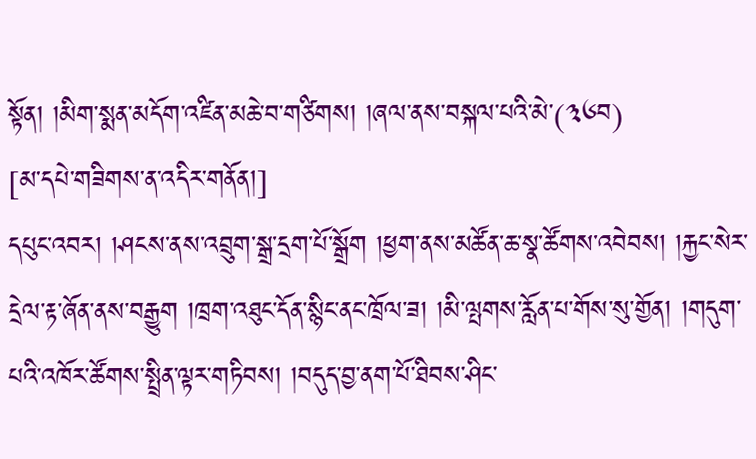སྟོན། །མིག་སྨན་མདོག་འཛིན་མཆེ་བ་གཙིགས། །ཞལ་ནས་བསྐལ་པའི་མེ་(༣༦བ)
[མ་དཔེ་གཟིགས་ན་འདིར་གནོན།]
དཔུང་འབར། །ཤངས་ནས་འབྲུག་སྒྲ་དྲག་པོ་སྒྲོག །ཕྱག་ནས་མཚོན་ཆ་སྣ་ཚོགས་འབེབས། །རྐྱང་སེར་དྲེལ་རྟ་ཞོན་ནས་བརྒྱུག །ཁྲག་འཐུང་དོན་སྙིང་ནང་ཁྲོལ་ཟ། །མི་ལྤགས་རློན་པ་གོས་སུ་གྱོན། །གདུག་པའི་འཁོར་ཚོགས་སྤྲིན་ལྟར་གཏིབས། །བདུད་བྱ་ནག་པོ་ཐིབས་ཤིང་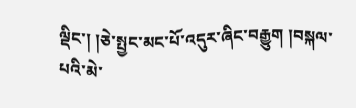ལྡིང་། །ཅེ་སྤྱང་མང་པོ་འདུར་ཞིང་བརྒྱུག །བསྐལ་པའི་མེ་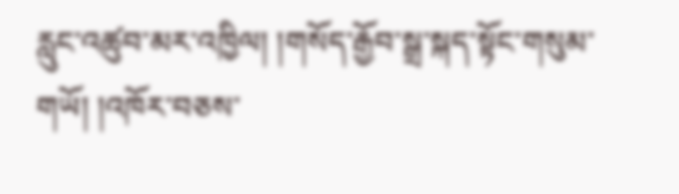རླུང་འཚུབ་མར་འཁྱིལ། །གསོད་རྒྱོབ་སྒྲ་སྐད་སྟོང་གསུམ་གཡོ། །འཁོར་བཅས་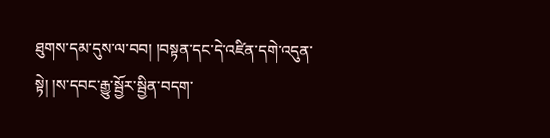ཐུགས་དམ་དུས་ལ་བབ། །བསྟན་དང་དེ་འཛིན་དགེ་འདུན་སྟེ། །ས་དབང་རྒྱུ་སྦྱོར་སྦྱིན་བདག་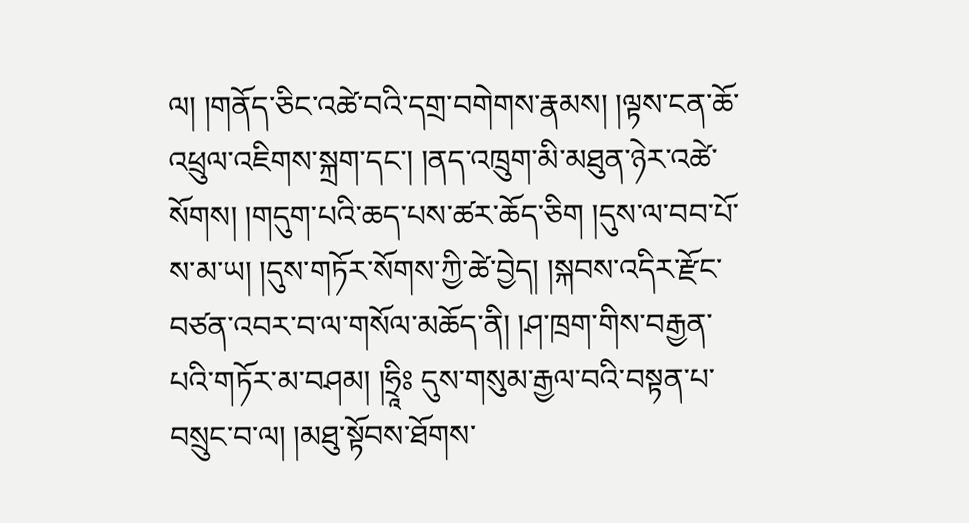ལ། །གནོད་ཅིང་འཚེ་བའི་དགྲ་བགེགས་རྣམས། །ལྟས་ངན་ཆོ་འཕྲུལ་འཇིགས་སྐྲག་དང་། །ནད་འཁྲུག་མི་མཐུན་ཉེར་འཚེ་སོགས། །གདུག་པའི་ཆད་པས་ཚར་ཆོད་ཅིག །དུས་ལ་བབ་པོ་ས་མ་ཡ། །དུས་གཏོར་སོགས་ཀྱི་ཚེ་བྱེད། །སྐབས་འདིར་རྫོང་བཙན་འབར་བ་ལ་གསོལ་མཆོད་ནི། །ཤ་ཁྲག་གིས་བརྒྱན་པའི་གཏོར་མ་བཤམ། །ཧྲཱིཿ དུས་གསུམ་རྒྱལ་བའི་བསྟན་པ་བསྲུང་བ་ལ། །མཐུ་སྟོབས་ཐོགས་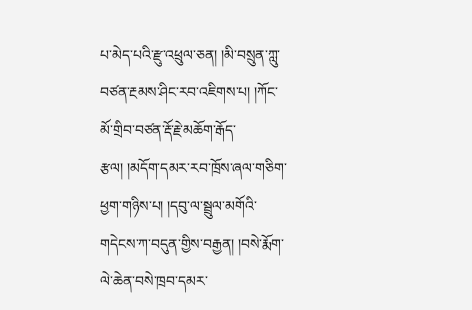པ་མེད་པའི་རྫུ་འཕྲུལ་ཅན། །མི་བསྲུན་ཀླུ་བཙན་རྔམས་ཤིང་རབ་འཇིགས་པ། །ཀོང་མོ་གྲིབ་བཙན་རྡོ་རྗེ་མཆོག་རྒོད་རྩལ། །མདོག་དམར་རབ་ཁྲོས་ཞལ་གཅིག་ཕྱག་གཉིས་པ། །དབུ་ལ་སྦྲུལ་མགོའི་གདེངས་ཀ་བདུན་གྱིས་བརྒྱན། །བསེ་རྨོག་ལེ་ཆེན་བསེ་ཁྲབ་དམར་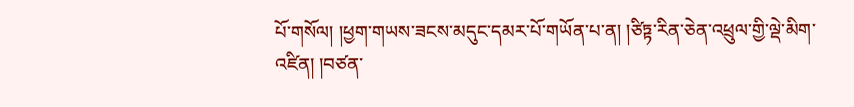པོ་གསོལ། །ཕྱག་གཡས་ཟངས་མདུང་དམར་པོ་གཡོན་པ་ན། །ཙིཏྟ་རིན་ཅེན་འཕྲུལ་གྱི་ལྡེ་མིག་འཛིན། །བཙན་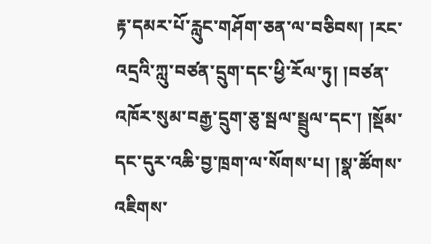རྟ་དམར་པོ་རླུང་གཤོག་ཅན་ལ་བཅིབས། །རང་འདྲའི་ཀླུ་བཙན་དྲུག་དང་ཕྱི་རོལ་ཏུ། །བཙན་འཁོར་སུམ་བརྒྱ་དྲུག་ཅུ་སྦལ་སྦྲུལ་དང་། །སྡོམ་དང་དུར་འཆི་བྱ་ཁྲག་ལ་སོགས་པ། །སྣ་ཚོགས་འཇིགས་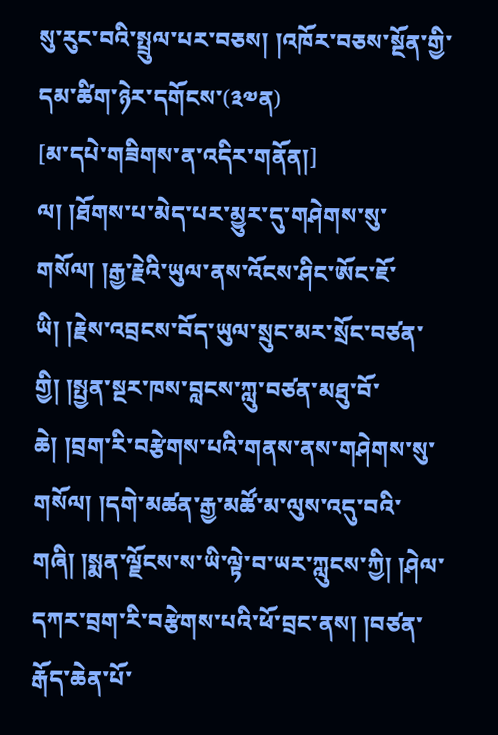སུ་རུང་བའི་སྤྲུལ་པར་བཅས། །འཁོར་བཅས་སྔོན་གྱི་དམ་ཚིག་ཉེར་དགོངས་(༣༧ན)
[མ་དཔེ་གཟིགས་ན་འདིར་གནོན།]
ལ། །ཐོགས་པ་མེད་པར་མྱུར་དུ་གཤེགས་སུ་གསོལ། །རྒྱ་རྗེའི་ཡུལ་ནས་འོངས་ཤིང་ཨོང་ཇོ་ཡི། །རྗེས་འབྲངས་བོད་ཡུལ་སྲུང་མར་སྲོང་བཙན་གྱི། །སྤྱན་སྔར་ཁས་བླངས་ཀླུ་བཙན་མཐུ་བོ་ཆེ། །བྲག་རི་བརྩེགས་པའི་གནས་ནས་གཤེགས་སུ་གསོལ། །དགེ་མཚན་རྒྱ་མཚོ་མ་ལུས་འདུ་བའི་གཞི། །སྨན་ལྗོངས་ས་ཡི་ལྟེ་བ་ཡར་ཀླུངས་ཀྱི། །ཤེལ་དཀར་བྲག་རི་བརྩེགས་པའི་ཕོ་བྲང་ནས། །བཙན་རྒོད་ཆེན་པོ་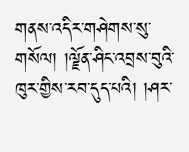གནས་འདིར་གཤེགས་སུ་གསོལ། །ལྗོན་ཤིང་འབྲས་བུའི་ཁུར་གྱིས་རབ་དུད་པའི། །ཤར་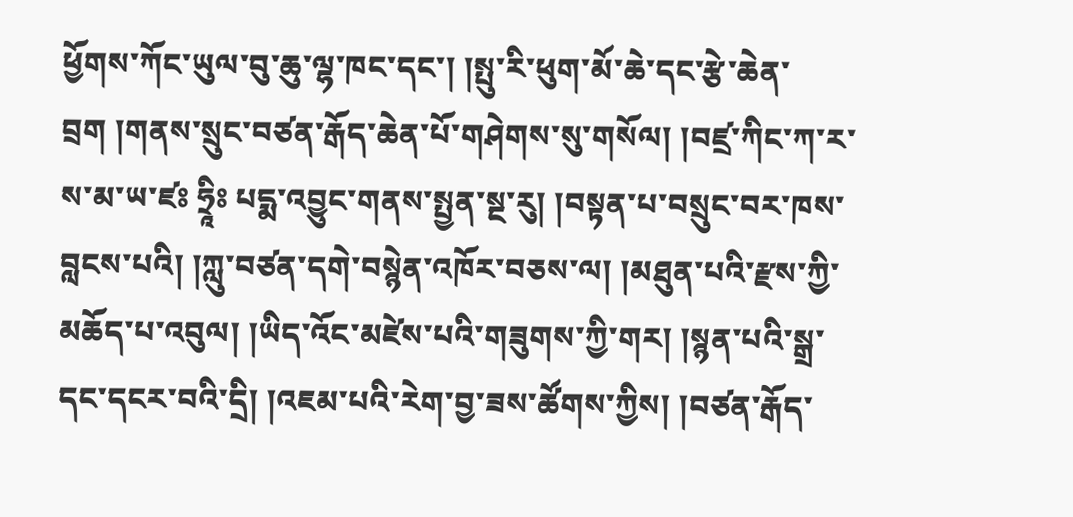ཕྱོགས་ཀོང་ཡུལ་བུ་ཆུ་ལྷ་ཁང་དང་། །སྤུ་རི་ཕུག་མོ་ཆེ་དང་རྩེ་ཆེན་བྲག །གནས་སྲུང་བཙན་རྒོད་ཆེན་པོ་གཤེགས་སུ་གསོལ། །བཛྲ་ཀིང་ཀ་ར་ས་མ་ཡ་ཛཿ ཧྲཱིཿ པདྨ་འབྱུང་གནས་སྤྱན་སྔ་རུ། །བསྟན་པ་བསྲུང་བར་ཁས་བླངས་པའི། །ཀླུ་བཙན་དགེ་བསྙེན་འཁོར་བཅས་ལ། །མཐུན་པའི་རྫས་ཀྱི་མཆོད་པ་འབུལ། །ཡིད་འོང་མཛེས་པའི་གཟུགས་ཀྱི་གར། །སྙན་པའི་སྒྲ་དང་དངར་བའི་དྲི། །འཇམ་པའི་རེག་བྱ་ཟས་ཚོགས་ཀྱིས། །བཙན་རྒོད་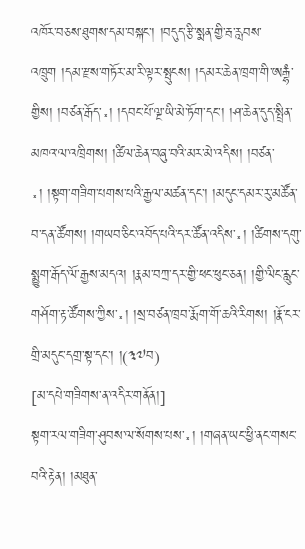འཁོར་བཅས་ཐུགས་དམ་བསྐང་། །བདུད་རྩི་སྨན་གྱི་རྦ་རླབས་འཁྲུག །དམ་རྫས་གཏོར་མ་རི་ལྟར་སྤུངས། །དམར་ཆེན་ཁྲག་གི་ཨརྒྷཾ་གྱིས། །བཙན་རྒོད་༝། །དབང་པོ་ལྔ་ཡི་མེ་ཏོག་དང་། །ཤ་ཆེན་དུད་སྤྲིན་མཁའ་ལ་འཁྲིགས། །ཚིལ་ཆེན་བཞུ་བའི་མར་མེ་འདིས། །བཙན་༝། །སྟག་གཟིག་པགས་པའི་རྒྱལ་མཚན་དང་། །མདུང་དམར་རུ་མཚོན་བ་དན་ཚོགས། །གཡབ་ཅིང་འབོད་པའི་དར་ཚོན་འདིས་༝། །ཚིགས་དགུ་སྨྱུག་རྒོད་ལོ་རྒྱས་མདའ། །རྣམ་བཀྲ་དར་གྱི་ཕང་ཕུང་ཅན། །གྱི་ལིང་རླུང་གཤོག་རྟ་ཚོགས་ཀྱིས་༝། །སྲ་བཙན་ཁྲབ་རྨོག་གོ་ཆའི་རིགས། །རྣོ་ངར་གྲི་མདུང་དགྲ་སྟ་དང་། །(༣༧བ)
[མ་དཔེ་གཟིགས་ན་འདིར་གནོན།]
སྟག་རལ་གཟིག་ཤུབས་ལ་སོགས་པས་༝། །གཞན་ཡང་ཕྱི་ནང་གསང་བའི་རྟེན། །མཐུན་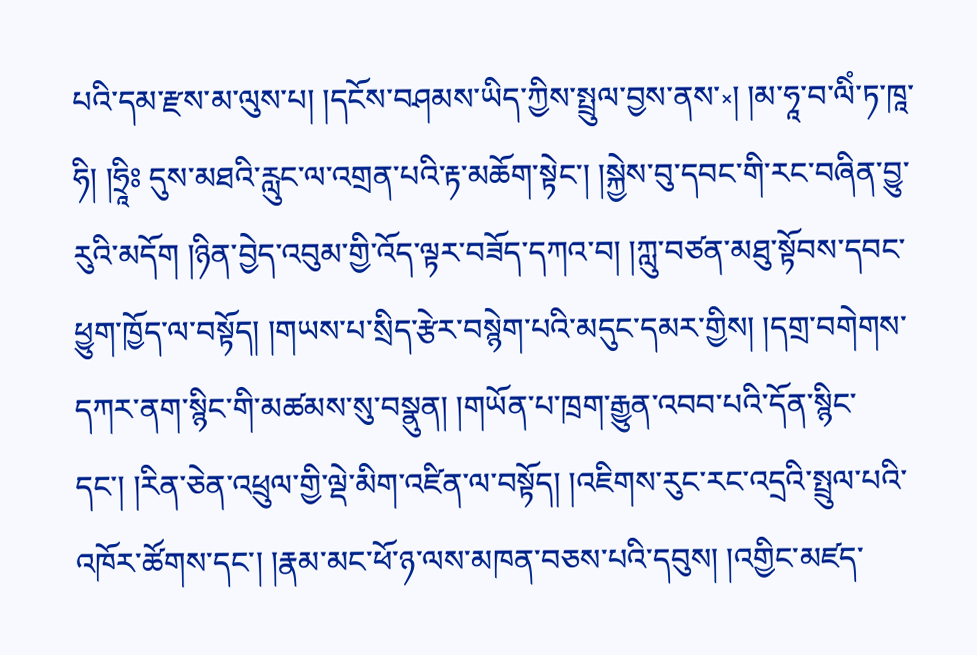པའི་དམ་རྫས་མ་ལུས་པ། །དངོས་བཤམས་ཡིད་ཀྱིས་སྤྲུལ་བྱས་ནས་༝། །མ་ཧཱ་བ་ལིཾ་ཏ་ཁཱ་ཧི། །ཧྲཱིཿ དུས་མཐའི་རླུང་ལ་འགྲན་པའི་རྟ་མཆོག་སྟེང་། །སྐྱེས་བུ་དབང་གི་རང་བཞིན་བྱུ་རུའི་མདོག །ཉིན་བྱེད་འབུམ་གྱི་འོད་ལྟར་བཟོད་དཀའ་བ། །ཀླུ་བཙན་མཐུ་སྟོབས་དབང་ཕྱུག་ཁྱོད་ལ་བསྟོད། །གཡས་པ་སྲིད་རྩེར་བསྙེག་པའི་མདུང་དམར་གྱིས། །དགྲ་བགེགས་དཀར་ནག་སྙིང་གི་མཚམས་སུ་བསྣུན། །གཡོན་པ་ཁྲག་རྒྱུན་འབབ་པའི་དོན་སྙིང་དང་། །རིན་ཅེན་འཕྲུལ་གྱི་ལྡེ་མིག་འཛིན་ལ་བསྟོད། །འཇིགས་རུང་རང་འདྲའི་སྤྲུལ་པའི་འཁོར་ཚོགས་དང་། །རྣམ་མང་ཕོ་ཉ་ལས་མཁན་བཅས་པའི་དབུས། །འགྱིང་མཛད་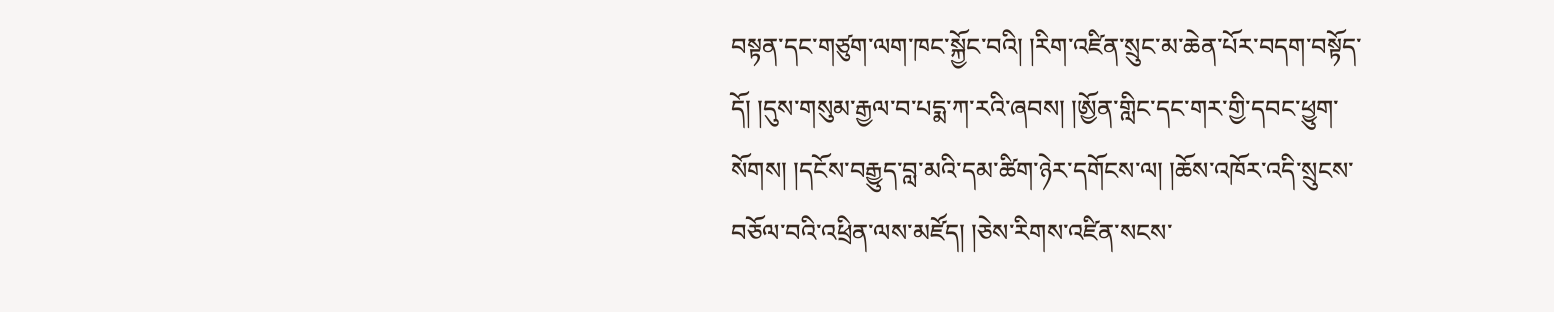བསྟན་དང་གཙུག་ལག་ཁང་སྐྱོང་བའི། །རིག་འཛིན་སྲུང་མ་ཆེན་པོར་བདག་བསྟོད་དོ། །དུས་གསུམ་རྒྱལ་བ་པདྨ་ཀ་རའི་ཞབས། །ཨྱོན་གླིང་དང་གར་གྱི་དབང་ཕྱུག་སོགས། །དངོས་བརྒྱུད་བླ་མའི་དམ་ཚིག་ཉེར་དགོངས་ལ། །ཆོས་འཁོར་འདི་སྲུངས་བཅོལ་བའི་འཕྲིན་ལས་མཛོད། །ཅེས་རིགས་འཛིན་སངས་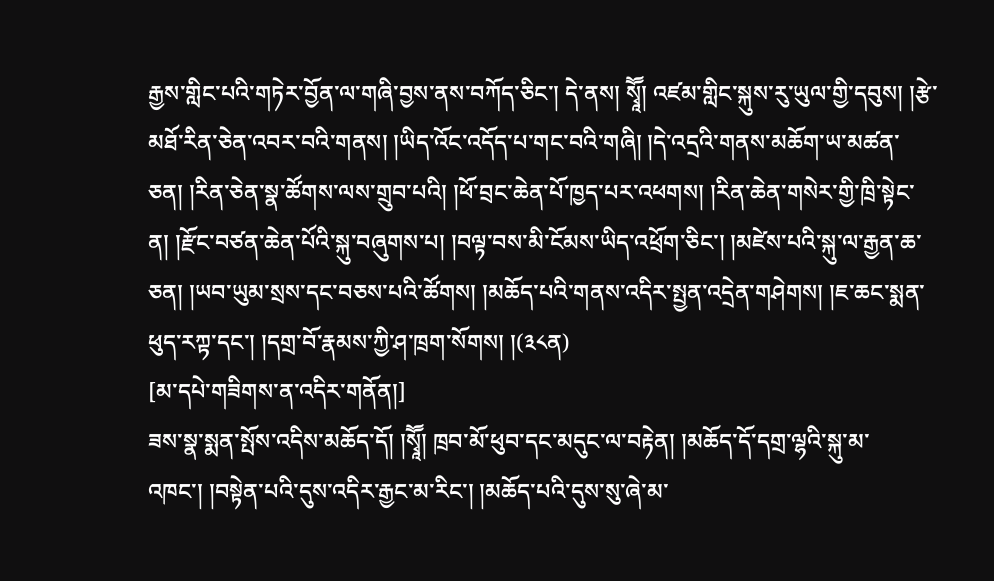རྒྱས་གླིང་པའི་གཏེར་བྱོན་ལ་གཞི་བྱས་ནས་བཀོད་ཅིང་། དེ་ནས། སྭཱཽ། འཛམ་གླིང་སྐུས་རུ་ཡུལ་གྱི་དབུས། །རྩེ་མཐོ་རིན་ཅེན་འབར་བའི་གནས། །ཡིད་འོང་འདོད་པ་གང་བའི་གཞི། །དེ་འདྲའི་གནས་མཆོག་ཡ་མཚན་ཅན། །རིན་ཅེན་སྣ་ཚོགས་ལས་གྲུབ་པའི། །ཕོ་བྲང་ཆེན་པོ་ཁྱད་པར་འཕགས། །རིན་ཆེན་གསེར་གྱི་ཁྲི་སྟེང་ན། །རྫོང་བཙན་ཆེན་པོའི་སྐུ་བཞུགས་པ། །བལྟ་བས་མི་ངོམས་ཡིད་འཕྲོག་ཅིང་། །མཛེས་པའི་སྐུ་ལ་རྒྱན་ཆ་ཅན། །ཡབ་ཡུམ་སྲས་དང་བཅས་པའི་ཚོགས། །མཆོད་པའི་གནས་འདིར་སྤྱན་འདྲེན་གཤེགས། །ཇ་ཆང་སྨན་ཕུད་རཀྟ་དང་། །དགྲ་བོ་རྣམས་ཀྱི་ཤ་ཁྲག་སོགས། །(༣༨ན)
[མ་དཔེ་གཟིགས་ན་འདིར་གནོན།]
ཟས་སྣ་སྨན་སྤོས་འདིས་མཆོད་དོ། །སྭཱཽ། ཁྲབ་མོ་ཕུབ་དང་མདུང་ལ་བརྟེན། །མཆོད་དོ་དགྲ་ལྷའི་སྐུ་མ་འཁང་། །བསྟེན་པའི་དུས་འདིར་རྒྱང་མ་རིང་། །མཆོད་པའི་དུས་སུ་ཞེ་མ་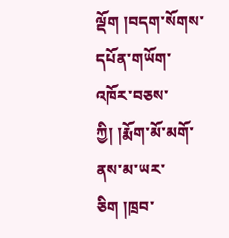ལྡོག །བདག་སོགས་དཔོན་གཡོག་འཁོར་བཅས་ཀྱི། །རྨོག་མོ་མགོ་ནས་མ་ཡར་ཅིག །ཁྲབ་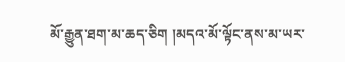མོ་རྒྱུན་ཐག་མ་ཆད་ཅིག །མདའ་མོ་ལྟོང་ནས་མ་ཡར་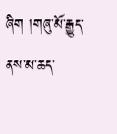ཞིག །གཞུ་མོ་རྒྱུད་ནས་མ་ཆད་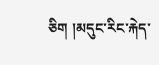ཅིག །མདུང་རིང་རྐེད་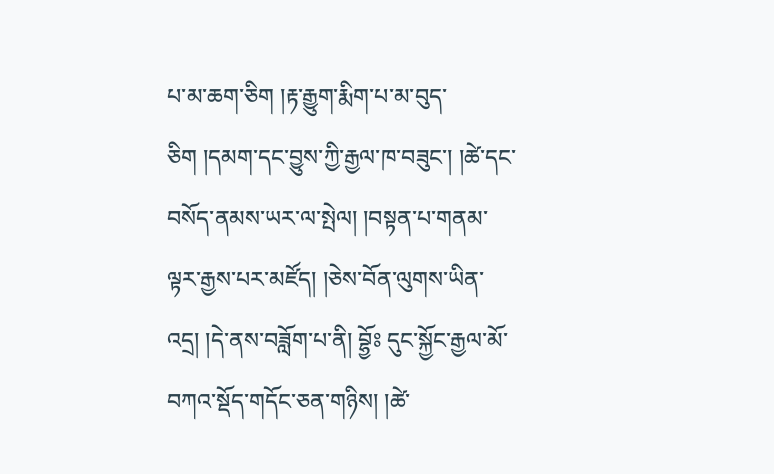པ་མ་ཆག་ཅིག །རྟ་རྒྱུག་རྨིག་པ་མ་བུད་ཅིག །དམག་དང་བྱུས་ཀྱི་རྒྱལ་ཁ་བཟུང་། །ཚེ་དང་བསོད་ནམས་ཡར་ལ་སྤེལ། །བསྟན་པ་གནམ་ལྟར་རྒྱས་པར་མཛོད། །ཅེས་བོན་ལུགས་ཡིན་འདྲ། །དེ་ནས་བཟློག་པ་ནི། བྷྱོཿ དུང་སྐྱོང་རྒྱལ་མོ་བཀའ་སྡོད་གདོང་ཅན་གཉིས། །ཚེ་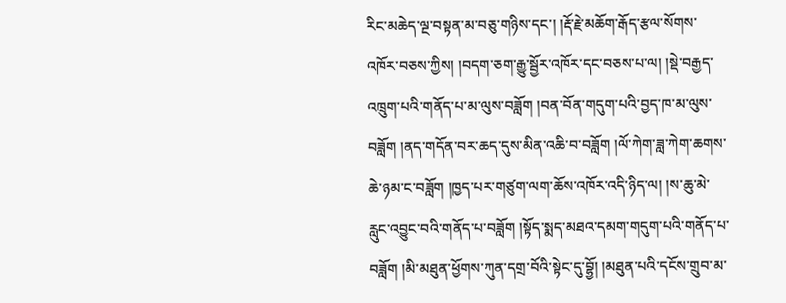རིང་མཆེད་ལྔ་བསྟན་མ་བཅུ་གཉིས་དང་། །རྡོ་རྗེ་མཆོག་རྒོད་རྩལ་སོགས་འཁོར་བཅས་ཀྱིས། །བདག་ཅག་རྒྱུ་སྦྱོར་འཁོར་དང་བཅས་པ་ལ། །སྡེ་བརྒྱད་འཁྲུག་པའི་གནོད་པ་མ་ལུས་བཟློག །བན་བོན་གདུག་པའི་བྱད་ཁ་མ་ལུས་བཟློག །ནད་གདོན་བར་ཆད་དུས་མིན་འཆི་བ་བཟློག །ལོ་ཀེག་ཟླ་ཀེག་ཆགས་ཆེ་ཉམ་ང་བཟློག །ཁྱད་པར་གཙུག་ལག་ཆོས་འཁོར་འདི་ཉིད་ལ། །ས་ཆུ་མེ་རླུང་འབྱུང་བའི་གནོད་པ་བཟློག །སྟོད་སྨད་མཐའ་དམག་གདུག་པའི་གནོད་པ་བཟློག །མི་མཐུན་ཕྱོགས་ཀུན་དགྲ་བོའི་སྟེང་དུ་བྷྱོ། །མཐུན་པའི་དངོས་གྲུབ་མ་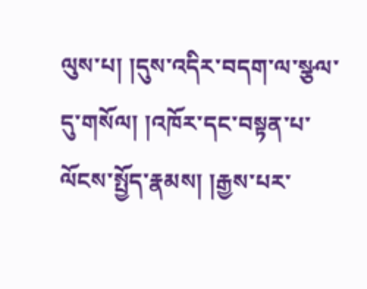ལུས་པ། །དུས་འདིར་བདག་ལ་སྩལ་དུ་གསོལ། །འཁོར་དང་བསྟན་པ་ལོངས་སྤྱོད་རྣམས། །རྒྱས་པར་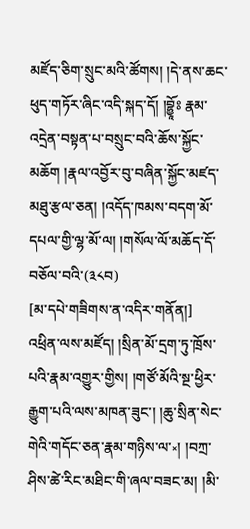མཛོད་ཅིག་སྲུང་མའི་ཚོགས། །དེ་ནས་ཆང་ཕུད་གཏོར་ཞིང་འདི་སྐད་དོ། །བྷྱཱོཿ རྣམ་འདྲེན་བསྟན་པ་བསྲུང་བའི་ཆོས་སྐྱོང་མཆོག །རྣལ་འབྱོར་བུ་བཞིན་སྐྱོང་མཛད་མཐུ་རྩལ་ཅན། །འདོད་ཁམས་བདག་མོ་དཔལ་གྱི་ལྷ་མོ་ལ། །གསོལ་ལོ་མཆོད་དོ་བཅོལ་བའི་(༣༨བ)
[མ་དཔེ་གཟིགས་ན་འདིར་གནོན།]
འཕྲིན་ལས་མཛོད། །སྲིན་མོ་དྲག་ཏུ་ཁྲོས་པའི་རྣམ་འགྱུར་གྱིས། །གཙོ་མོའི་སྔ་ཕྱིར་རྒྱུག་པའི་ལས་མཁན་ཟུང་། །ཆུ་སྲིན་སེང་གེའི་གདོང་ཅན་རྣམ་གཉིས་ལ་༝། །བཀྲ་ཤིས་ཚེ་རིང་མཐིང་གི་ཞལ་བཟང་མ། །མི་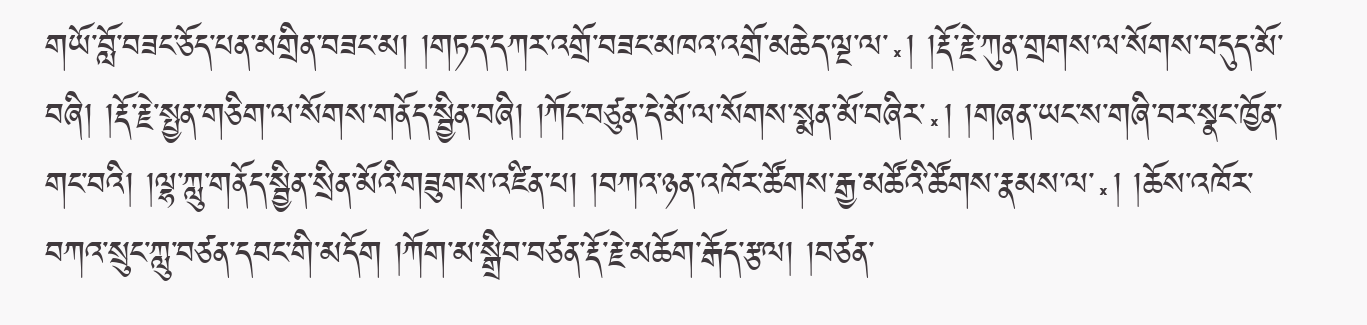གཡོ་བློ་བཟང་ཅོད་པན་མགྲིན་བཟང་མ། །གཏད་དཀར་འགྲོ་བཟང་མཁའ་འགྲོ་མཆེད་ལྔ་ལ་༝། །རྡོ་རྗེ་ཀུན་གྲགས་ལ་སོགས་བདུད་མོ་བཞི། །རྡོ་རྗེ་སྤྱན་གཅིག་ལ་སོགས་གནོད་སྦྱིན་བཞི། །ཀོང་བཙུན་དེ་མོ་ལ་སོགས་སྨན་མོ་བཞིར་༝། །གཞན་ཡང་ས་གཞི་བར་སྣང་ཁྱོན་གང་བའི། །ལྷ་ཀླུ་གནོད་སྦྱིན་སྲིན་མོའི་གཟུགས་འཛིན་པ། །བཀའ་ཉན་འཁོར་ཚོགས་རྒྱ་མཚོའི་ཚོགས་རྣམས་ལ་༝། །ཆོས་འཁོར་བཀའ་སྲུང་ཀླུ་བཙན་དབང་གི་མདོག །ཀོག་མ་སྒྲིབ་བཙན་རྡོ་རྗེ་མཆོག་རྒོད་རྩལ། །བཙན་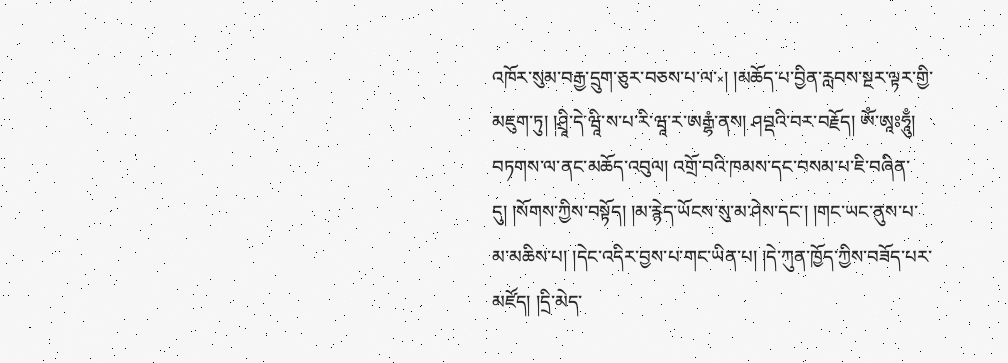འཁོར་སུམ་བརྒྱ་དྲུག་ཅུར་བཅས་པ་ལ་༝། །མཆོད་པ་བྱིན་རླབས་སྔར་ལྟར་གྱི་མཇུག་ཏུ། །ཤྲཱི་དེ་ཝཱི་ས་པ་རི་ཝཱ་ར་ཨརྒྷཾ་ནས། ཤབྡའི་བར་བརྗོད། ཨོཾ་ཨཱཿཧཱུྃ། བཏགས་ལ་ནང་མཆོད་འབུལ། འགྲོ་བའི་ཁམས་དང་བསམ་པ་ཇི་བཞིན་དུ། །སོགས་ཀྱིས་བསྟོད། །མ་རྙེད་ཡོངས་སུ་མ་ཤེས་དང་། །གང་ཡང་ནུས་པ་མ་མཆིས་པ། །དེང་འདིར་བྱས་པ་གང་ཡིན་པ། །དེ་ཀུན་ཁྱོད་ཀྱིས་བཟོད་པར་མཛོད། །དྲི་མེད་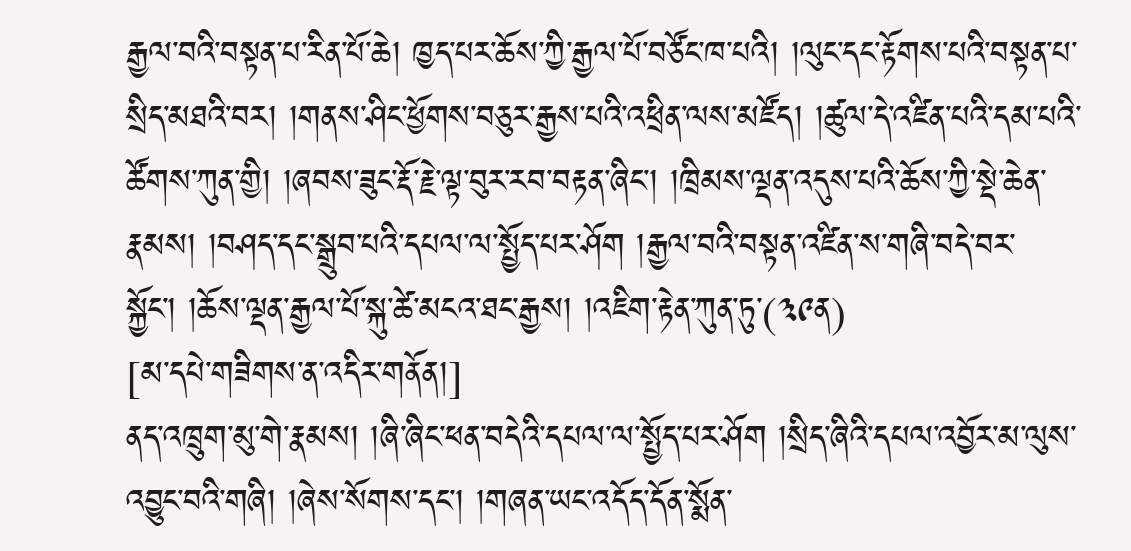རྒྱལ་བའི་བསྟན་པ་རིན་པོ་ཆེ། ཁྱད་པར་ཆོས་ཀྱི་རྒྱལ་པོ་བཙོང་ཁ་པའི། །ལུང་དང་རྟོགས་པའི་བསྟན་པ་སྲིད་མཐའི་བར། །གནས་ཤིང་ཕྱོགས་བཅུར་རྒྱས་པའི་འཕྲིན་ལས་མཛོད། །ཚུལ་དེ་འཛིན་པའི་དམ་པའི་ཚོགས་ཀུན་གྱི། །ཞབས་ཟུང་རྡོ་རྗེ་ལྟ་བུར་རབ་བརྟན་ཞིང་། །ཁྲིམས་ལྡན་འདུས་པའི་ཆོས་ཀྱི་སྡེ་ཆེན་རྣམས། །བཤད་དང་སྒྲུབ་པའི་དཔལ་ལ་སྤྱོད་པར་ཤོག །རྒྱལ་བའི་བསྟན་འཛིན་ས་གཞི་བདེ་བར་སྐྱོང་། །ཆོས་ལྡན་རྒྱལ་པོ་སྐུ་ཚེ་མངའ་ཐང་རྒྱས། །འཇིག་རྟེན་ཀུན་ཏུ་(༣༩ན)
[མ་དཔེ་གཟིགས་ན་འདིར་གནོན།]
ནད་འཁྲུག་མུ་གེ་རྣམས། །ཞི་ཞིང་ཕན་བདེའི་དཔལ་ལ་སྤྱོད་པར་ཤོག །སྲིད་ཞིའི་དཔལ་འབྱོར་མ་ལུས་འབྱུང་བའི་གཞི། །ཞེས་སོགས་དང་། །གཞན་ཡང་འདོད་དོན་སྨོན་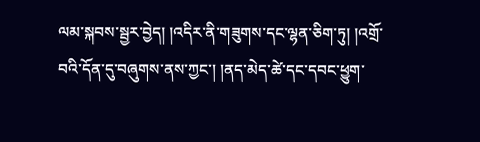ལམ་སྐབས་སྦྱར་བྱེད། །འདིར་ནི་གཟུགས་དང་ལྷན་ཅིག་ཏུ། །འགྲོ་བའི་དོན་དུ་བཞུགས་ནས་ཀྱང་། །ནད་མེད་ཚེ་དང་དབང་ཕྱུག་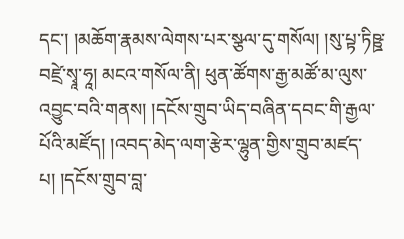དང་། །མཆོག་རྣམས་ལེགས་པར་སྩལ་དུ་གསོལ། །སུ་པྟ་ཏིཥྛ་བཛྲེ་སྭཱ་ཧཱ། མངའ་གསོལ་ནི། ཕུན་ཚོགས་རྒྱ་མཚོ་མ་ལུས་འབྱུང་བའི་གནས། །དངོས་གྲུབ་ཡིད་བཞིན་དབང་གི་རྒྱལ་པོའི་མཛོད། །འབད་མེད་ལག་རྩེར་ལྷུན་གྱིས་གྲུབ་མཛད་པ། །དངོས་གྲུབ་བླ་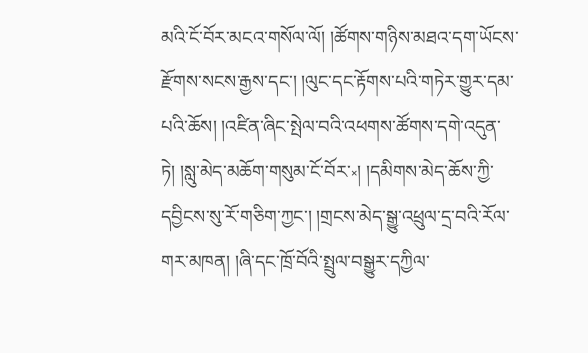མའི་ངོ་བོར་མངའ་གསོལ་ལོ། །ཚོགས་གཉིས་མཐའ་དག་ཡོངས་རྫོགས་སངས་རྒྱས་དང་། །ལུང་དང་རྟོགས་པའི་གཏེར་གྱུར་དམ་པའི་ཆོས། །འཛིན་ཞིང་སྤེལ་བའི་འཕགས་ཚོགས་དགེ་འདུན་ཏེ། །སླུ་མེད་མཆོག་གསུམ་ངོ་བོར་༝། །དམིགས་མེད་ཆོས་ཀྱི་དབྱིངས་སུ་རོ་གཅིག་ཀྱང་། །གྲངས་མེད་སྒྱུ་འཕྲུལ་དྲ་བའི་རོལ་གར་མཁན། །ཞི་དང་ཁྲོ་བོའི་སྤྲུལ་བསྒྱུར་དཀྱིལ་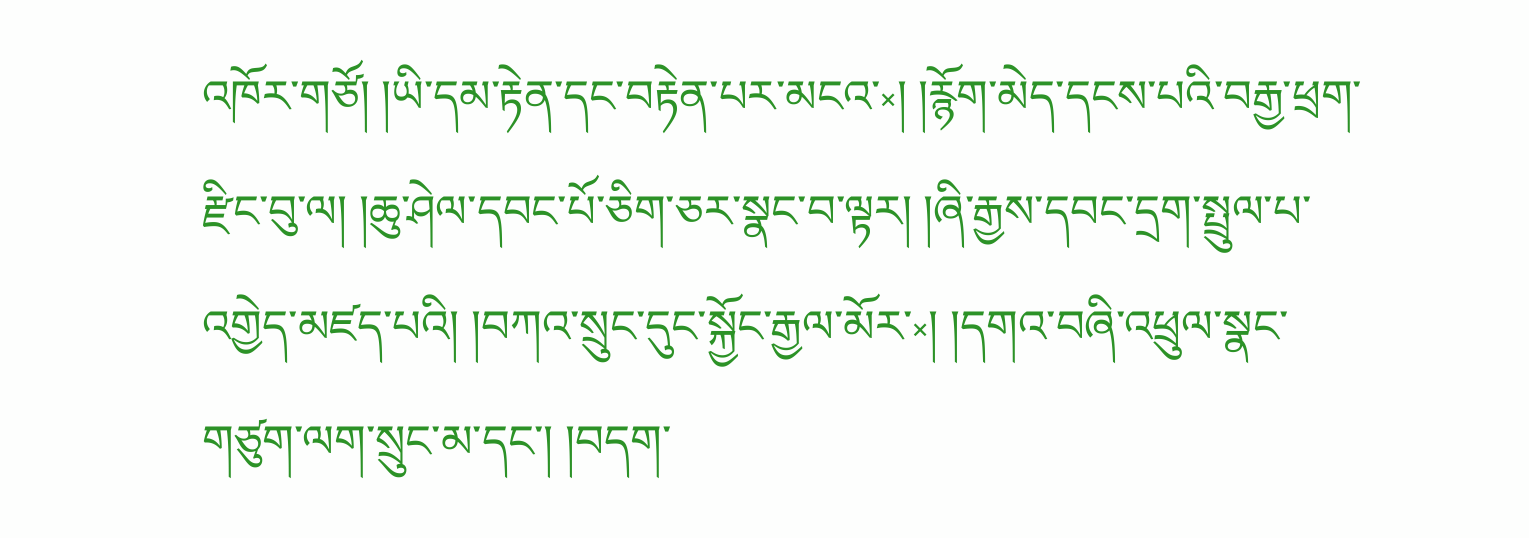འཁོར་གཙོ། །ཡི་དམ་རྟེན་དང་བརྟེན་པར་མངའ་༝། །རྙོག་མེད་དངས་པའི་བརྒྱ་ཕྲག་རྫིང་བུ་ལ། །ཆུ་ཤེལ་དབང་པོ་ཅིག་ཅར་སྣང་བ་ལྟར། །ཞི་རྒྱས་དབང་དྲག་སྤྲུལ་པ་འགྱེད་མཛད་པའི། །བཀའ་སྲུང་དུང་སྐྱོང་རྒྱལ་མོར་༝། །དགའ་བཞི་འཕྲུལ་སྣང་གཙུག་ལག་སྲུང་མ་དང་། །བདག་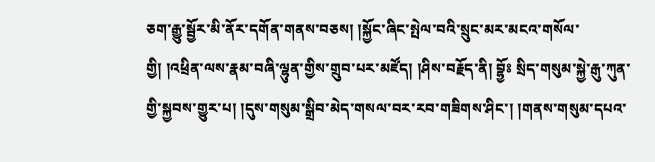ཅག་རྒྱུ་སྦྱོར་མི་ནོར་དགོན་གནས་བཅས། །སྐྱོང་ཞིང་སྤེལ་བའི་སྲུང་མར་མངའ་གསོལ་གྱི། །འཕྲིན་ལས་རྣམ་བཞི་ལྷུན་གྱིས་གྲུབ་པར་མཛོད། །ཤིས་བརྗོད་ནི། བྷྱོཿ སྲིད་གསུམ་སྐྱེ་རྒུ་ཀུན་གྱི་སྐྱབས་གྱུར་པ། །དུས་གསུམ་སྒྲིབ་མེད་གསལ་བར་རབ་གཟིགས་ཤིང་། །གནས་གསུམ་དཔའ་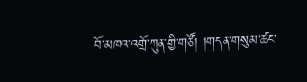བོ་མཁའ་འགྲོ་ཀུན་གྱི་གཙོ། །གདན་གསུམ་ཚང་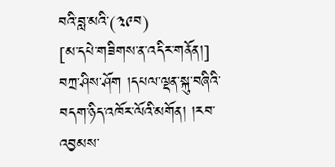བའི་བླ་མའི་(༣༩བ)
[མ་དཔེ་གཟིགས་ན་འདིར་གནོན།]
བཀྲ་ཤིས་ཤོག །དཔལ་ལྡན་སྐུ་བཞིའི་བདག་ཉིད་འཁོར་ལོའི་མགོན། །རབ་འབྱམས་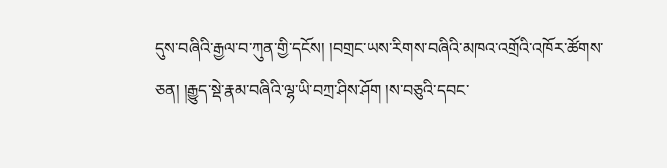དུས་བཞིའི་རྒྱལ་བ་ཀུན་གྱི་དངོས། །བགྲང་ཡས་རིགས་བཞིའི་མཁའ་འགྲོའི་འཁོར་ཚོགས་ཅན། །རྒྱུད་སྡེ་རྣམ་བཞིའི་ལྷ་ཡི་བཀྲ་ཤིས་ཤོག །ས་བཅུའི་དབང་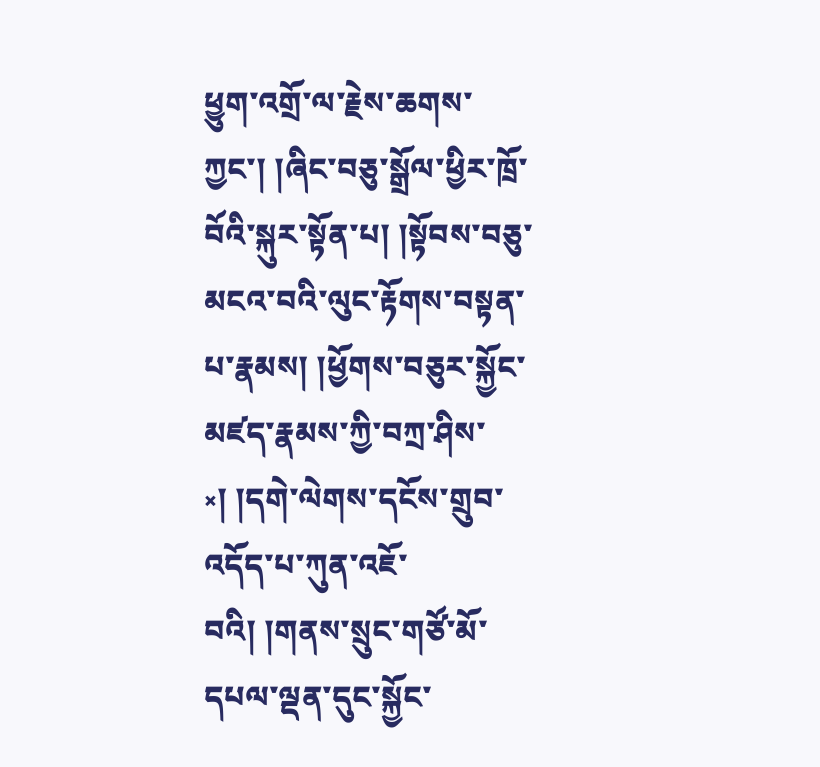ཕྱུག་འགྲོ་ལ་རྗེས་ཆགས་ཀྱང་། །ཞིང་བཅུ་སྒྲོལ་ཕྱིར་ཁྲོ་བོའི་སྐུར་སྟོན་པ། །སྟོབས་བཅུ་མངའ་བའི་ལུང་རྟོགས་བསྟན་པ་རྣམས། །ཕྱོགས་བཅུར་སྐྱོང་མཛད་རྣམས་ཀྱི་བཀྲ་ཤིས་༝། །དགེ་ལེགས་དངོས་གྲུབ་འདོད་པ་ཀུན་འཇོ་བའི། །གནས་སྲུང་གཙོ་མོ་དཔལ་ལྡན་དུང་སྐྱོང་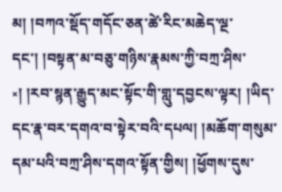མ། །བཀའ་སྡོད་གདོང་ཅན་ཚེ་རིང་མཆེད་ལྔ་དང་། །བསྟན་མ་བཅུ་གཉིས་རྣམས་ཀྱི་བཀྲ་ཤིས་༝། །རབ་སྙན་རྒྱུད་མང་སྟོང་གི་གླུ་དབྱངས་ལྟར། །ཡིད་དང་རྣ་བར་དགའ་བ་སྟེར་བའི་དཔལ། །མཆོག་གསུམ་དམ་པའི་བཀྲ་ཤིས་དགའ་སྟོན་གྱིས། །ཕྱོགས་དུས་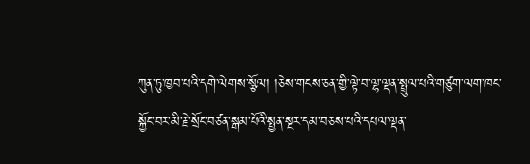ཀུན་ཏུ་ཁྱབ་པའི་དགེ་ལེགས་སྩོལ། །ཅེས་གངས་ཅན་གྱི་ལྟེ་བ་ལྷ་ལྡན་སྤྲུལ་པའི་གཙུག་ལག་ཁང་སྐྱོང་བར་མི་རྗེ་སྲོང་བཙན་སྒམ་པོའི་སྤྱན་སྔར་དམ་བཅས་པའི་དཔལ་ལྡན་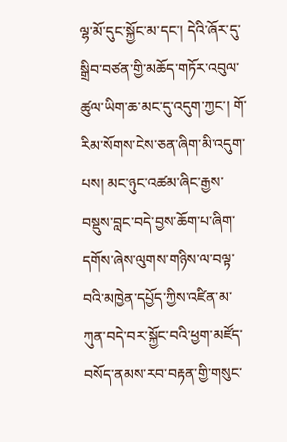ལྷ་མོ་དུང་སྐྱོང་མ་དང་། དེའི་ཞོར་དུ་སྒྲིབ་བཙན་གྱི་མཆོད་གཏོར་འབུལ་ཚུལ་ཡིག་ཆ་མང་དུ་འདུག་ཀྱང་། གོ་རིམ་སོགས་ངེས་ཅན་ཞིག་མི་འདུག་པས། མང་ཉུང་འཚམ་ཞིང་རྒྱས་བསྡུས་བླང་བདེ་བྱས་ཆོག་པ་ཞིག་དགོས་ཞེས་ལུགས་གཉིས་ལ་བལྟ་བའི་མཁྱེན་དཔྱོད་ཀྱིས་འཛིན་མ་ཀུན་བདེ་བར་སྐྱོང་བའི་ཕྱག་མཛོད་བསོད་ནམས་རབ་བརྟན་གྱི་གསུང་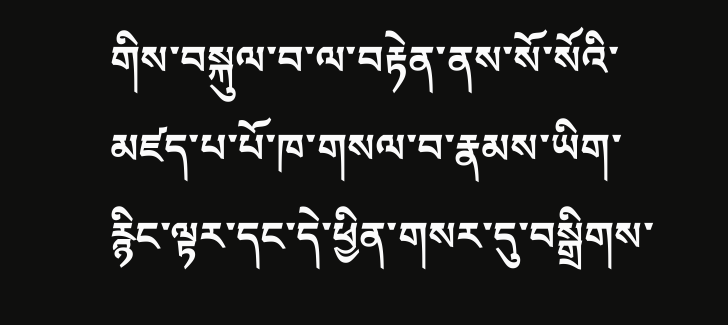གིས་བསྐུལ་བ་ལ་བརྟེན་ནས་སོ་སོའི་མཛད་པ་པོ་ཁ་གསལ་བ་རྣམས་ཡིག་རྙིང་ལྟར་དང་དེ་ཕྱིན་གསར་དུ་བསྒྲིགས་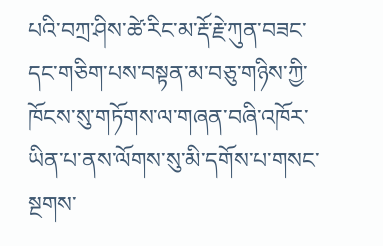པའི་བཀྲ་ཤིས་ཚེ་རིང་མ་རྡོ་རྗེ་ཀུན་བཟང་དང་གཅིག་པས་བསྟན་མ་བཅུ་གཉིས་ཀྱི་ཁོངས་སུ་གཏོགས་ལ་གཞན་བཞི་འཁོར་ཡིན་པ་ནས་ལོགས་སུ་མི་དགོས་པ་གསང་སྔགས་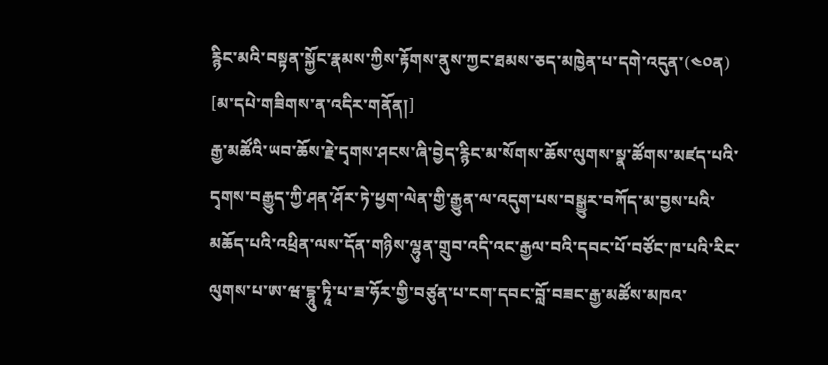རྙིང་མའི་བསྟན་སྐྱོང་རྣམས་ཀྱིས་རྟོགས་ནུས་ཀྱང་ཐམས་ཅད་མཁྱེན་པ་དགེ་འདུན་(༤༠ན)
[མ་དཔེ་གཟིགས་ན་འདིར་གནོན།]
རྒྱ་མཚོའི་ཡབ་ཆོས་རྗེ་དྭགས་ཤངས་ཞི་བྱེད་རྙིང་མ་སོགས་ཆོས་ལུགས་སྣ་ཚོགས་མཛད་པའི་དྭགས་བརྒྱུད་ཀྱི་ཤན་ཤོར་ཏེ་ཕྱག་ལེན་གྱི་རྒྱུན་ལ་འདུག་པས་བསྒྱུར་བཀོད་མ་བྱས་པའི་མཆོད་པའི་འཕྲིན་ལས་དོན་གཉིས་ལྷུན་གྲུབ་འདི་འང་རྒྱལ་བའི་དབང་པོ་བཙོང་ཁ་པའི་རིང་ལུགས་པ་ཨ་ཝ་དྷཱུ་ཏཱི་པ་ཟ་ཧོར་གྱི་བཙུན་པ་ངག་དབང་བློ་བཟང་རྒྱ་མཚོས་མཁའ་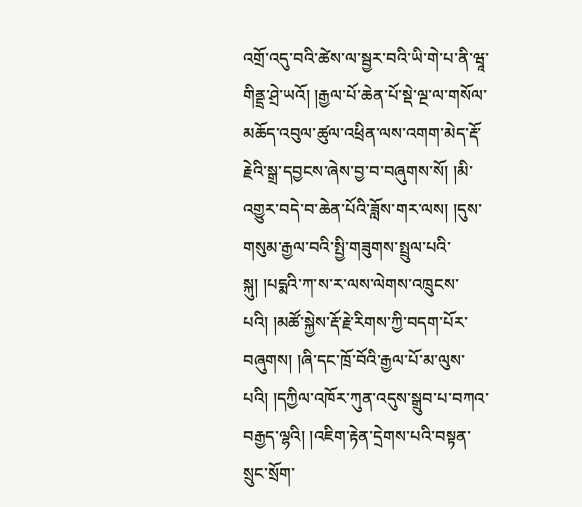འགྲོ་འདུ་བའི་ཚེས་ལ་སྦྱར་བའི་ཡི་གེ་པ་ནི་ཝཱ་གིནྡྲ་ཤྲེ་ཡའོ། །རྒྱལ་པོ་ཆེན་པོ་སྡེ་ལྔ་ལ་གསོལ་མཆོད་འབུལ་ཚུལ་འཕྲིན་ལས་འགག་མེད་རྡོ་རྗེའི་སྒྲ་དབྱངས་ཞེས་བྱ་བ་བཞུགས་སོ། །མི་འགྱུར་བདེ་བ་ཆེན་པོའི་ཟློས་གར་ལས། །དུས་གསུམ་རྒྱལ་བའི་སྤྱི་གཟུགས་སྤྲུལ་པའི་སྐུ། །པདྨའི་ཀ་ས་ར་ལས་ལེགས་འཁྲུངས་པའི། །མཚོ་སྐྱེས་རྡོ་རྗེ་རིགས་ཀྱི་བདག་པོར་བཞུགས། །ཞི་དང་ཁྲོ་བོའི་རྒྱལ་པོ་མ་ལུས་པའི། །དཀྱིལ་འཁོར་ཀུན་འདུས་སྒྲུབ་པ་བཀའ་བརྒྱད་ལྷའི། །འཇིག་རྟེན་དྲེགས་པའི་བསྟན་སྲུང་སྲོག་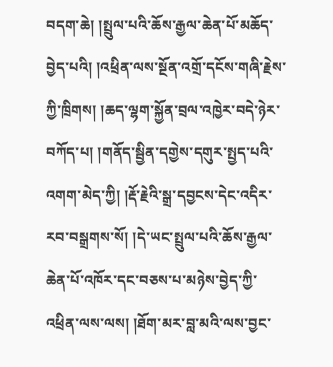བདག་ཆེ། །སྤྲུལ་པའི་ཆོས་རྒྱལ་ཆེན་པོ་མཆོད་བྱེད་པའི། །འཕྲིན་ལས་སྔོན་འགྲོ་དངོས་གཞི་རྗེས་ཀྱི་ཁྲིགས། །ཆད་ལྷག་སྐྱོན་བྲལ་འཁྱེར་བདེ་ཉེར་བཀོད་པ། །གནོད་སྦྱིན་དགྱེས་དགུར་སྤྱད་པའི་འགག་མེད་ཀྱི། །རྡོ་རྗེའི་སྒྲ་དབྱངས་དེང་འདིར་རབ་བསྒྲགས་སོ། །དེ་ཡང་སྤྲུལ་པའི་ཆོས་རྒྱལ་ཆེན་པོ་འཁོར་དང་བཅས་པ་མཉེས་བྱེད་ཀྱི་འཕྲིན་ལས་ལས། །ཐོག་མར་བླ་མའི་ལས་བྱང་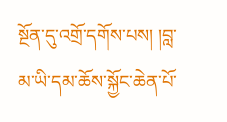སྔོན་དུ་འགྲོ་དགོས་པས། །བླ་མ་ཡི་དམ་ཆོས་སྐྱོང་ཆེན་པོ་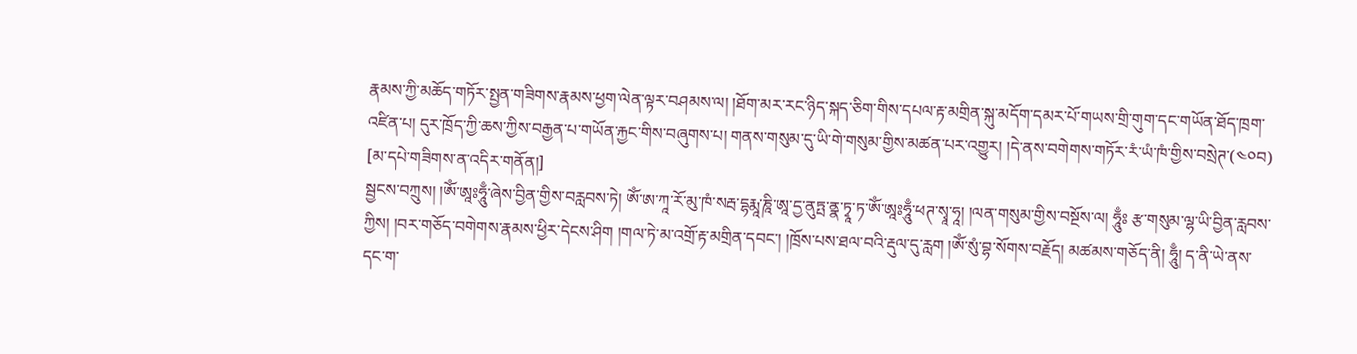རྣམས་ཀྱི་མཆོད་གཏོར་སྤྱན་གཟིགས་རྣམས་ཕྱག་ལེན་ལྟར་བཤམས་ལ། །ཐོག་མར་རང་ཉིད་སྐད་ཅིག་གིས་དཔལ་རྟ་མགྲིན་སྐུ་མདོག་དམར་པོ་གཡས་གྲི་གུག་དང་གཡོན་ཐོད་ཁྲག་འཛིན་པ། དུར་ཁྲོད་ཀྱི་ཆས་ཀྱིས་བརྒྱན་པ་གཡོན་རྐྱང་གིས་བཞུགས་པ། གནས་གསུམ་དུ་ཡི་གེ་གསུམ་གྱིས་མཚན་པར་འགྱུར། །དེ་ནས་བགེགས་གཏོར་རཾ་ཡཾ་ཁཾ་གྱིས་བསྲེཊ་(༤༠བ)
[མ་དཔེ་གཟིགས་ན་འདིར་གནོན།]
སྦྱངས་བཀྲུས། །ཨོཾ་ཨཱཿཧཱུྃ་ཞེས་བྱིན་གྱིས་བརླབས་ཏེ། ཨོཾ་ཨ་ཀཱ་རོ་མུ་ཁཾ་སརྦ་དྷརྨཱ་ཎཱི་ཨཱ་དྱ་ནུཏྤ་ནྣ་ཏྭཱ་ཏ་ཨོཾ་ཨཱཿཧཱུྃ་ཕཊ་སྭཱ་ཧཱ། །ལན་གསུམ་གྱིས་བསྔོས་ལ། ཧཱུྃཿ རྩ་གསུམ་ལྷ་ཡི་བྱིན་རླབས་ཀྱིས། །བར་གཅོད་བགེགས་རྣམས་ཕྱིར་དེངས་ཤིག །གལ་ཏེ་མ་འགྲོ་རྟ་མགྲིན་དབང་། །ཁྲོས་པས་ཐལ་བའི་རྡུལ་དུ་རླག །ཨོཾ་སུཾ་བྷ་སོགས་བརྗོད། མཚམས་གཅོད་ནི། ཧཱུྃ། ད་ནི་ཡེ་ནས་དང་ག་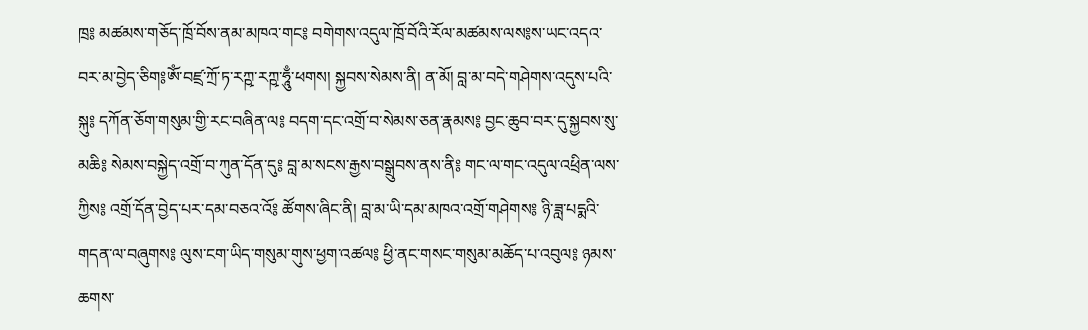ཁྲ༔ མཚམས་གཅོད་ཁྲོ་བོས་ནམ་མཁའ་གང༔ བགེགས་འདུལ་ཁྲོ་བོའི་རོལ་མཚམས་ལས༔ས་ཡང་འདའ་བར་མ་བྱེད་ཅིག༔ཨོཾ་བཛྲ་ཀྲོ་ཏ་རཀྵ་རཀྵ་ཧཱུྃ་ཕགས། སྐྱབས་སེམས་ནི། ན་མོ། བླ་མ་བདེ་གཤེགས་འདུས་པའི་སྐུ༔ དཀོན་ཅོག་གསུམ་གྱི་རང་བཞིན་ལ༔ བདག་དང་འགྲོ་བ་སེམས་ཅན་རྣམས༔ བྱང་ཆུབ་བར་དུ་སྐྱབས་སུ་མཆི༔ སེམས་བསྐྱེད་འགྲོ་བ་ཀུན་དོན་དུ༔ བླ་མ་སངས་རྒྱས་བསྒྲུབས་ནས་ནི༔ གང་ལ་གང་འདུལ་འཕྲིན་ལས་ཀྱིས༔ འགྲོ་དོན་བྱེད་པར་དམ་བཅའ་འོ༔ ཚོགས་ཞིང་ནི། བླ་མ་ཡི་དམ་མཁའ་འགྲོ་གཤེགས༔ ཉི་ཟླ་པདྨའི་གདན་ལ་བཞུགས༔ ལུས་ངག་ཡིད་གསུམ་གུས་ཕྱག་འཚལ༔ ཕྱི་ནང་གསང་གསུམ་མཆོད་པ་འབུལ༔ ཉམས་ཆགས་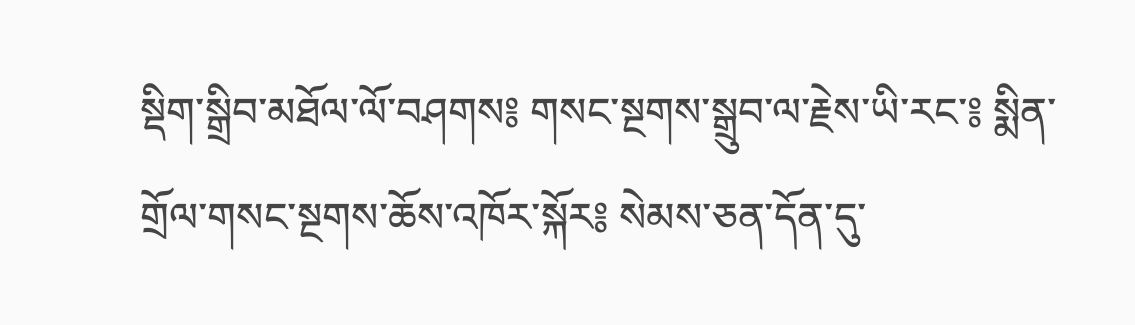སྡིག་སྒྲིབ་མཐོལ་ལོ་བཤགས༔ གསང་སྔགས་སྒྲུབ་ལ་རྗེས་ཡི་རང་༔ སྨིན་གྲོལ་གསང་སྔགས་ཆོས་འཁོར་སྐོར༔ སེམས་ཅན་དོན་དུ་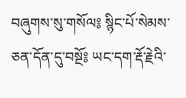བཞུགས་སུ་གསོལ༔ སྙིང་པོ་སེམས་ཅན་དོན་དུ་བསྔོ༔ ཡང་དག་རྡོ་རྗེའི་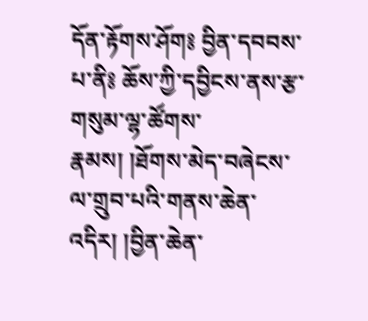དོན་རྟོགས་ཤོག༔ བྱིན་དབབས་པ་ནི༔ ཆོས་ཀྱི་དབྱིངས་ནས་རྩ་གསུམ་ལྷ་ཚོགས་རྣམས། །ཐོགས་མེད་བཞེངས་ལ་གྲུབ་པའི་གནས་ཆེན་འདིར། །བྱིན་ཆེན་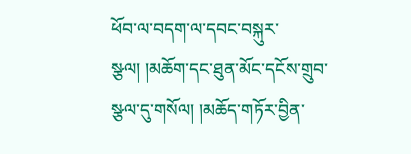ཕོབ་ལ་བདག་ལ་དབང་བསྐུར་སྩལ། །མཆོག་དང་ཐུན་མོང་དངོས་གྲུབ་སྩལ་དུ་གསོལ། །མཆོད་གཏོར་བྱིན་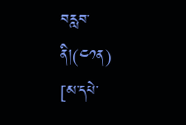བརླབ་ནི།(༤༡ན)
[མ་དཔེ་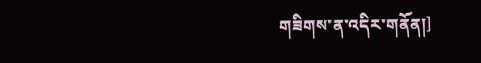གཟིགས་ན་འདིར་གནོན།]